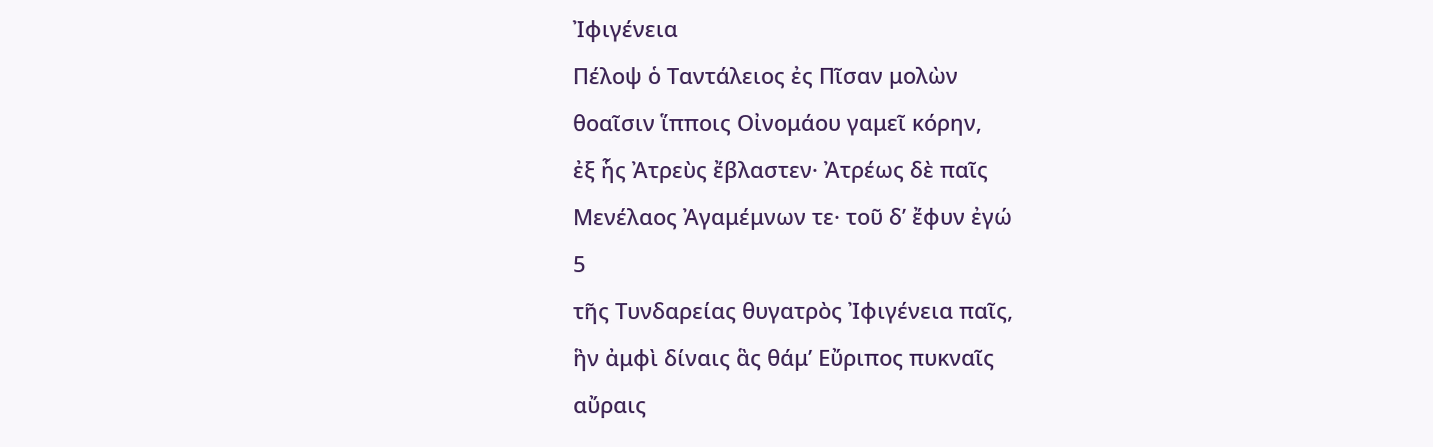Ἰφιγένεια
Πέλοψ ὁ Ταντάλειος ἐς Πῖσαν μολὼν
θοαῖσιν ἵπποις Οἰνομάου γαμεῖ κόρην,
ἐξ ἧς Ἀτρεὺς ἔβλαστεν· Ἀτρέως δὲ παῖς
Μενέλαος Ἀγαμέμνων τε· τοῦ δʼ ἔφυν ἐγώ
5
τῆς Τυνδαρείας θυγατρὸς Ἰφιγένεια παῖς,
ἣν ἀμφὶ δίναις ἃς θάμʼ Εὔριπος πυκναῖς
αὔραις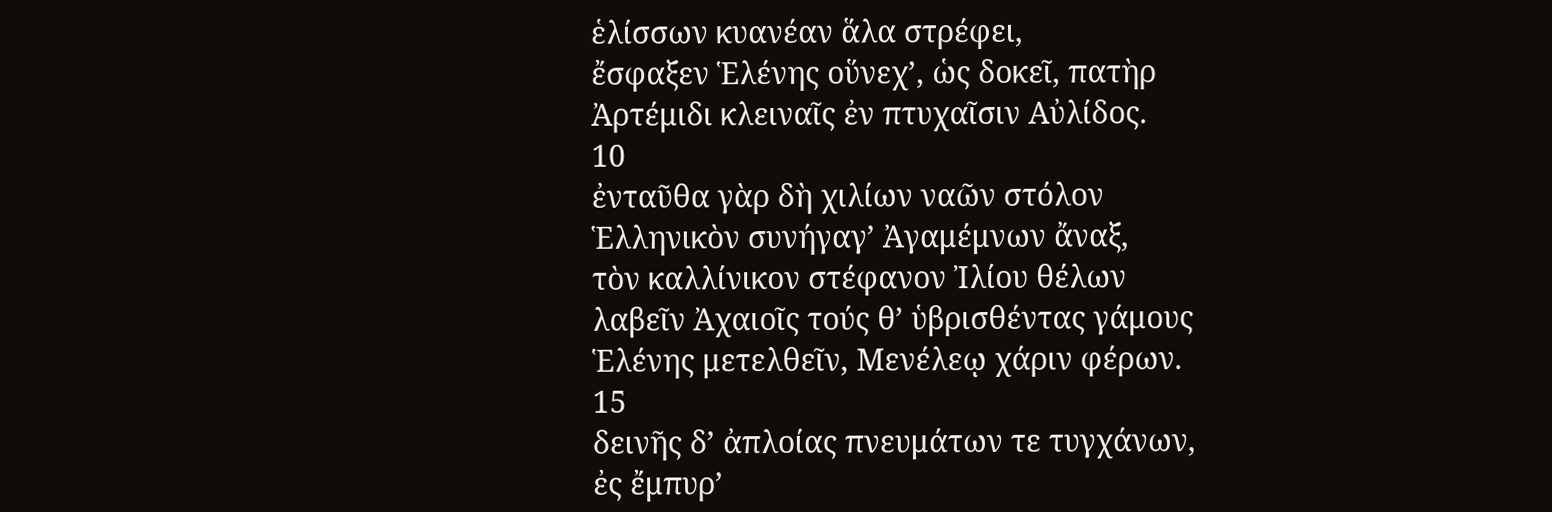ἑλίσσων κυανέαν ἅλα στρέφει,
ἔσφαξεν Ἑλένης οὕνεχʼ, ὡς δοκεῖ, πατὴρ
Ἀρτέμιδι κλειναῖς ἐν πτυχαῖσιν Αὐλίδος.
10
ἐνταῦθα γὰρ δὴ χιλίων ναῶν στόλον
Ἑλληνικὸν συνήγαγʼ Ἀγαμέμνων ἄναξ,
τὸν καλλίνικον στέφανον Ἰλίου θέλων
λαβεῖν Ἀχαιοῖς τούς θʼ ὑβρισθέντας γάμους
Ἑλένης μετελθεῖν, Μενέλεῳ χάριν φέρων.
15
δεινῆς δʼ ἀπλοίας πνευμάτων τε τυγχάνων,
ἐς ἔμπυρʼ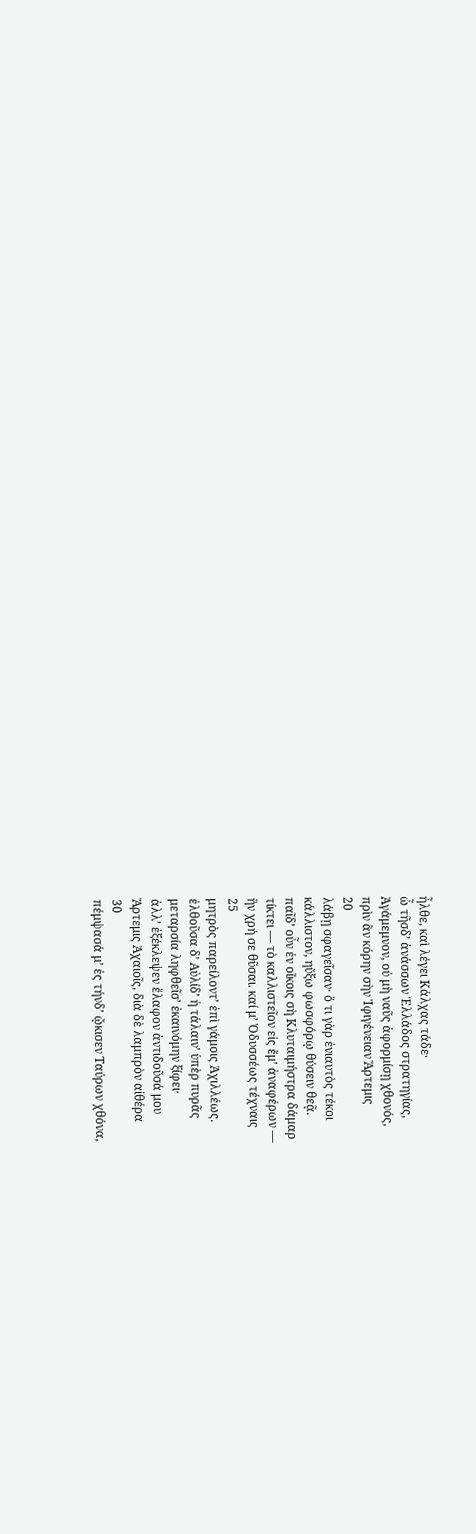ἦλθε, καὶ λέγει Κάλχας τάδε·
ὦ τῆσδʼ ἀνάσσων Ἑλλάδος στρατηγίας,
Ἀγάμεμνον, οὐ μὴ ναῦς ἀφορμίσῃ χθονός,
πρὶν ἂν κόρην σὴν Ἰφιγένειαν Ἄρτεμις
20
λάβῃ σφαγεῖσαν· ὅ τι γὰρ ἐνιαυτὸς τέκοι
κάλλιστον, ηὔξω φωσφόρῳ θύσειν θεᾷ.
παῖδʼ οὖν ἐν οἴκοις σὴ Κλυταιμήστρα δάμαρ
τίκτει — τὸ καλλιστεῖον εἰς ἔμʼ ἀναφέρων —
ἣν χρή σε θῦσαι. καί μʼ Ὀδυσσέως τέχναις
25
μητρὸς παρείλοντʼ ἐπὶ γάμοις Ἀχιλλέως.
ἐλθοῦσα δʼ Αὐλίδʼ ἡ τάλαινʼ ὑπὲρ πυρᾶς
μεταρσία ληφθεῖσʼ ἐκαινόμην ξίφει·
ἀλλʼ ἐξέκλεψεν ἔλαφον ἀντιδοῦσά μου
Ἄρτεμις Ἀχαιοῖς, διὰ δὲ λαμπρὸν αἰθέρα
30
πέμψασά μʼ ἐς τήνδʼ ᾤκισεν Ταύρων χθόνα,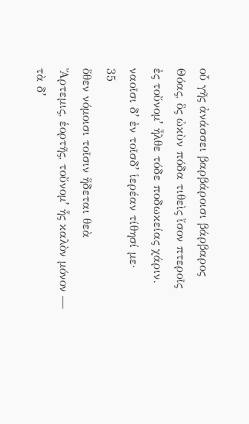οὗ γῆς ἀνάσσει βαρβάροισι βάρβαρος
Θόας, ὃς ὠκὺν πόδα τιθεὶς ἴσον πτεροῖς
ἐς τοὔνομʼ ἦλθε τόδε ποδωκείας χάριν.
ναοῖσι δʼ ἐν τοῖσδʼ ἱερέαν τίθησί με·
35
ὅθεν νόμοισι τοῖσιν ἥδεται θεὰ
Ἄρτεμις, ἑορτῆς, τοὔνομʼ ἧς καλὸν μόνον —
τὰ δʼ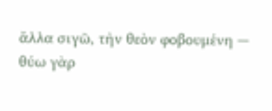ἄλλα σιγῶ, τὴν θεὸν φοβουμένη —
θύω γὰρ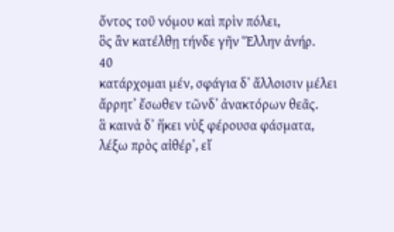ὄντος τοῦ νόμου καὶ πρὶν πόλει,
ὃς ἂν κατέλθῃ τήνδε γῆν Ἕλλην ἀνήρ.
40
κατάρχομαι μέν, σφάγια δʼ ἄλλοισιν μέλει
ἄρρητʼ ἔσωθεν τῶνδʼ ἀνακτόρων θεᾶς.
ἃ καινὰ δʼ ἥκει νὺξ φέρουσα φάσματα,
λέξω πρὸς αἰθέρʼ, εἴ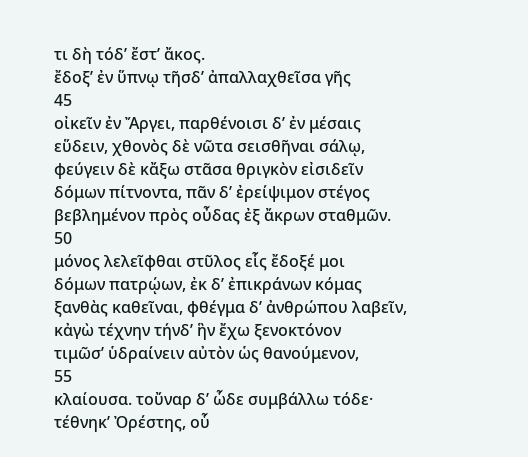τι δὴ τόδʼ ἔστʼ ἄκος.
ἔδοξʼ ἐν ὕπνῳ τῆσδʼ ἀπαλλαχθεῖσα γῆς
45
οἰκεῖν ἐν Ἄργει, παρθένοισι δʼ ἐν μέσαις
εὕδειν, χθονὸς δὲ νῶτα σεισθῆναι σάλῳ,
φεύγειν δὲ κἄξω στᾶσα θριγκὸν εἰσιδεῖν
δόμων πίτνοντα, πᾶν δʼ ἐρείψιμον στέγος
βεβλημένον πρὸς οὖδας ἐξ ἄκρων σταθμῶν.
50
μόνος λελεῖφθαι στῦλος εἷς ἔδοξέ μοι
δόμων πατρῴων, ἐκ δʼ ἐπικράνων κόμας
ξανθὰς καθεῖναι, φθέγμα δʼ ἀνθρώπου λαβεῖν,
κἀγὼ τέχνην τήνδʼ ἣν ἔχω ξενοκτόνον
τιμῶσʼ ὑδραίνειν αὐτὸν ὡς θανούμενον,
55
κλαίουσα. τοὔναρ δʼ ὧδε συμβάλλω τόδε·
τέθνηκʼ Ὀρέστης, οὗ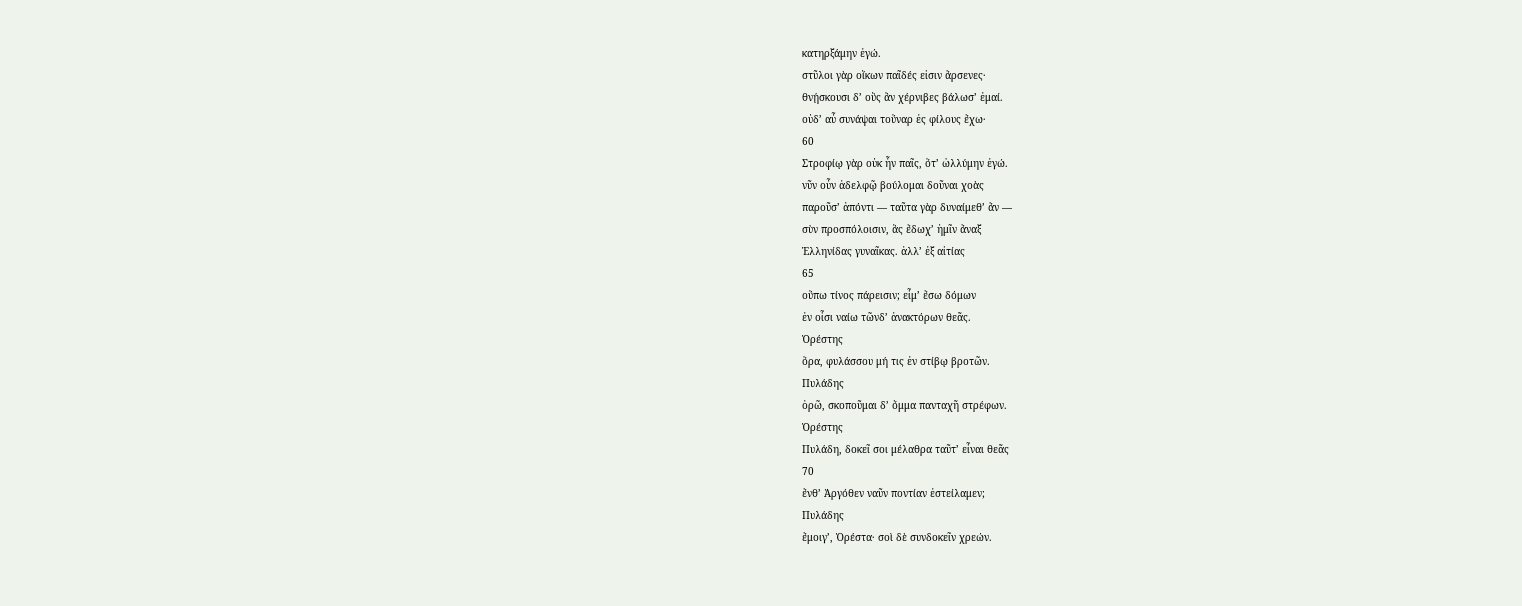κατηρξάμην ἐγώ.
στῦλοι γὰρ οἴκων παῖδές εἰσιν ἄρσενες·
θνῄσκουσι δʼ οὓς ἂν χέρνιβες βάλωσʼ ἐμαί.
οὐδʼ αὖ συνάψαι τοὔναρ ἐς φίλους ἔχω·
60
Στροφίῳ γὰρ οὐκ ἦν παῖς, ὅτʼ ὠλλύμην ἐγώ.
νῦν οὖν ἀδελφῷ βούλομαι δοῦναι χοὰς
παροῦσʼ ἀπόντι — ταῦτα γὰρ δυναίμεθʼ ἄν —
σὺν προσπόλοισιν, ἃς ἔδωχʼ ἡμῖν ἄναξ
Ἑλληνίδας γυναῖκας. ἀλλʼ ἐξ αἰτίας
65
οὔπω τίνος πάρεισιν; εἶμʼ ἔσω δόμων
ἐν οἷσι ναίω τῶνδʼ ἀνακτόρων θεᾶς.
Ὀρέστης
ὅρα, φυλάσσου μή τις ἐν στίβῳ βροτῶν.
Πυλάδης
ὁρῶ, σκοποῦμαι δʼ ὄμμα πανταχῆ στρέφων.
Ὀρέστης
Πυλάδη, δοκεῖ σοι μέλαθρα ταῦτʼ εἶναι θεᾶς
70
ἔνθʼ Ἀργόθεν ναῦν ποντίαν ἐστείλαμεν;
Πυλάδης
ἔμοιγʼ, Ὀρέστα· σοὶ δὲ συνδοκεῖν χρεών.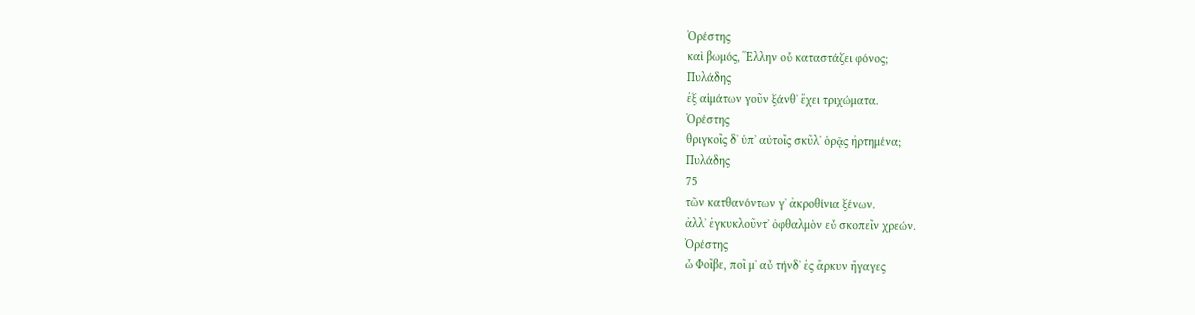Ὀρέστης
καὶ βωμός, Ἕλλην οὗ καταστάζει φόνος;
Πυλάδης
ἐξ αἱμάτων γοῦν ξάνθʼ ἔχει τριχώματα.
Ὀρέστης
θριγκοῖς δʼ ὑπʼ αὐτοῖς σκῦλʼ ὁρᾷς ἠρτημένα;
Πυλάδης
75
τῶν κατθανόντων γʼ ἀκροθίνια ξένων.
ἀλλʼ ἐγκυκλοῦντʼ ὀφθαλμὸν εὖ σκοπεῖν χρεών.
Ὀρέστης
ὦ Φοῖβε, ποῖ μʼ αὖ τήνδʼ ἐς ἄρκυν ἤγαγες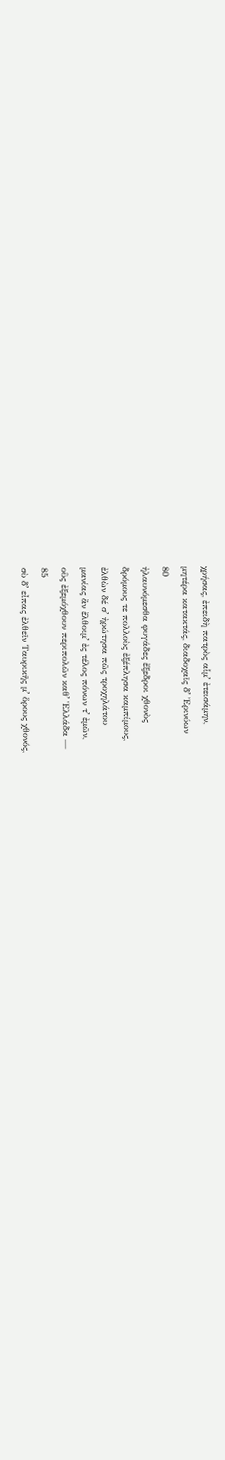χρήσας, ἐπειδὴ πατρὸς αἷμʼ ἐτεισάμην,
μητέρα κατακτάς, διαδοχαῖς δʼ Ἐρινύων
80
ἠλαυνόμεσθα φυγάδες ἔξεδροι χθονὸς
δρόμους τε πολλοὺς ἐξέπλησα καμπίμους,
ἐλθὼν δέ σʼ ἠρώτησα πῶς τροχηλάτου
μανίας ἂν ἔλθοιμʼ ἐς τέλος πόνων τʼ ἐμῶν,
οὓς ἐξεμόχθουν περιπολῶν καθʼ Ἑλλάδα —
85
σὺ δʼ εἶπας ἐλθεῖν Ταυρικῆς μʼ ὅρους χθονός,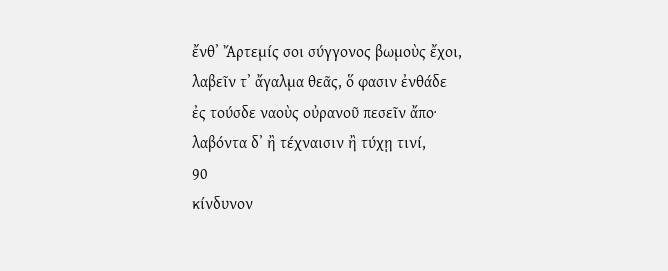ἔνθʼ Ἄρτεμίς σοι σύγγονος βωμοὺς ἔχοι,
λαβεῖν τʼ ἄγαλμα θεᾶς, ὅ φασιν ἐνθάδε
ἐς τούσδε ναοὺς οὐρανοῦ πεσεῖν ἄπο·
λαβόντα δʼ ἢ τέχναισιν ἢ τύχῃ τινί,
90
κίνδυνον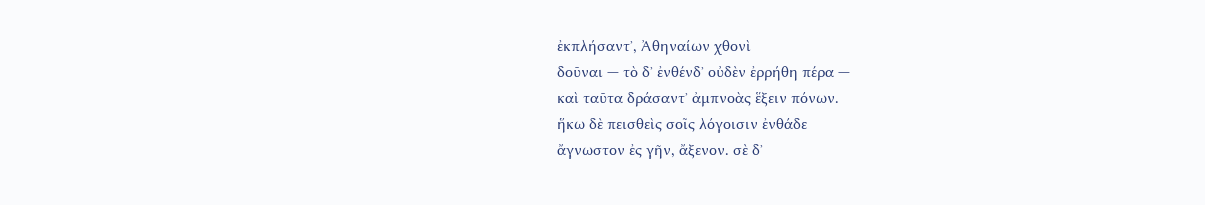ἐκπλήσαντʼ, Ἀθηναίων χθονὶ
δοῦναι — τὸ δʼ ἐνθένδʼ οὐδὲν ἐρρήθη πέρα —
καὶ ταῦτα δράσαντʼ ἀμπνοὰς ἕξειν πόνων.
ἥκω δὲ πεισθεὶς σοῖς λόγοισιν ἐνθάδε
ἄγνωστον ἐς γῆν, ἄξενον. σὲ δʼ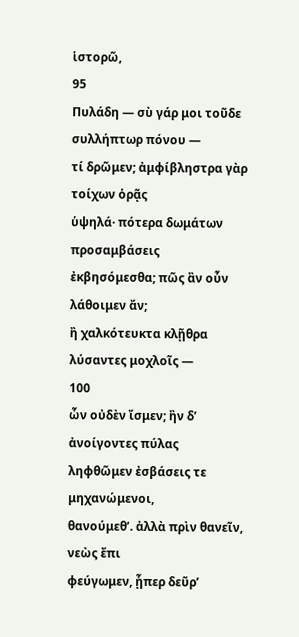ἱστορῶ,
95
Πυλάδη — σὺ γάρ μοι τοῦδε συλλήπτωρ πόνου —
τί δρῶμεν; ἀμφίβληστρα γὰρ τοίχων ὁρᾷς
ὑψηλά· πότερα δωμάτων προσαμβάσεις
ἐκβησόμεσθα; πῶς ἂν οὖν λάθοιμεν ἄν;
ἢ χαλκότευκτα κλῇθρα λύσαντες μοχλοῖς —
100
ὧν οὐδὲν ἴσμεν; ἢν δʼ ἀνοίγοντες πύλας
ληφθῶμεν ἐσβάσεις τε μηχανώμενοι,
θανούμεθʼ. ἀλλὰ πρὶν θανεῖν, νεὼς ἔπι
φεύγωμεν, ᾗπερ δεῦρʼ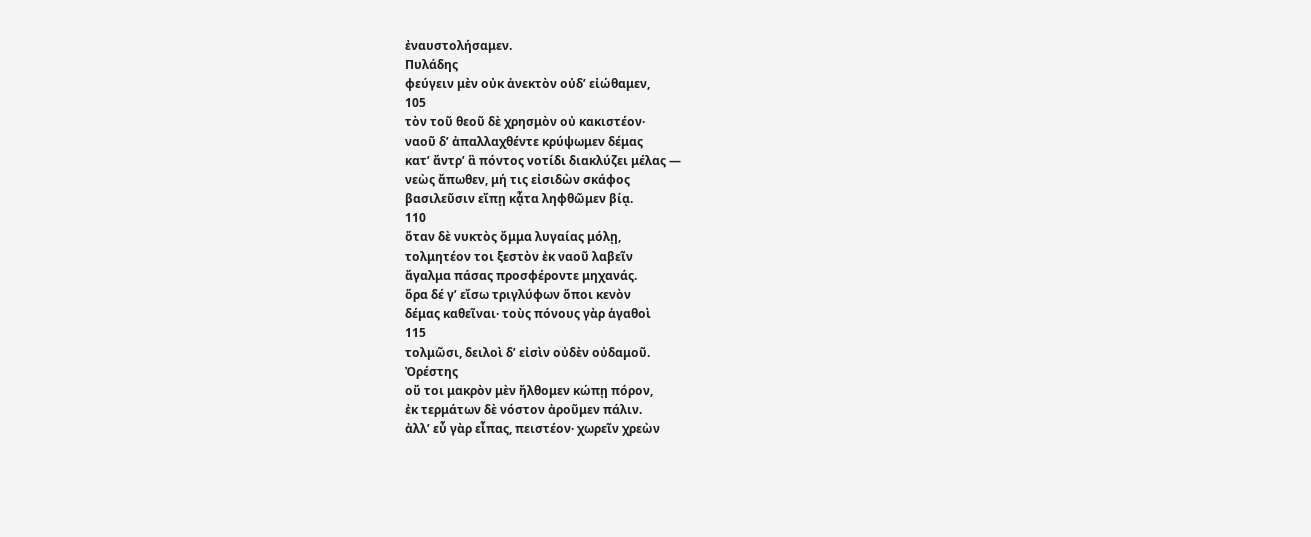ἐναυστολήσαμεν.
Πυλάδης
φεύγειν μὲν οὐκ ἀνεκτὸν οὐδʼ εἰώθαμεν,
105
τὸν τοῦ θεοῦ δὲ χρησμὸν οὐ κακιστέον·
ναοῦ δʼ ἀπαλλαχθέντε κρύψωμεν δέμας
κατʼ ἄντρʼ ἃ πόντος νοτίδι διακλύζει μέλας —
νεὼς ἄπωθεν, μή τις εἰσιδὼν σκάφος
βασιλεῦσιν εἴπῃ κᾆτα ληφθῶμεν βίᾳ.
110
ὅταν δὲ νυκτὸς ὄμμα λυγαίας μόλῃ,
τολμητέον τοι ξεστὸν ἐκ ναοῦ λαβεῖν
ἄγαλμα πάσας προσφέροντε μηχανάς.
ὅρα δέ γʼ εἴσω τριγλύφων ὅποι κενὸν
δέμας καθεῖναι· τοὺς πόνους γὰρ ἁγαθοὶ
115
τολμῶσι, δειλοὶ δʼ εἰσὶν οὐδὲν οὐδαμοῦ.
Ὀρέστης
οὔ τοι μακρὸν μὲν ἤλθομεν κώπῃ πόρον,
ἐκ τερμάτων δὲ νόστον ἀροῦμεν πάλιν.
ἀλλʼ εὖ γὰρ εἶπας, πειστέον· χωρεῖν χρεὼν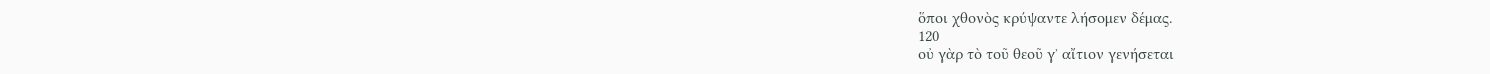ὅποι χθονὸς κρύψαντε λήσομεν δέμας.
120
οὐ γὰρ τὸ τοῦ θεοῦ γʼ αἴτιον γενήσεται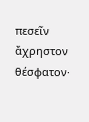πεσεῖν ἄχρηστον θέσφατον·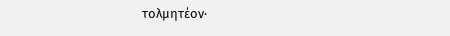τολμητέον·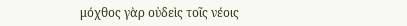μόχθος γὰρ οὐδεὶς τοῖς νέοις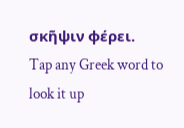σκῆψιν φέρει.
Tap any Greek word to look it up